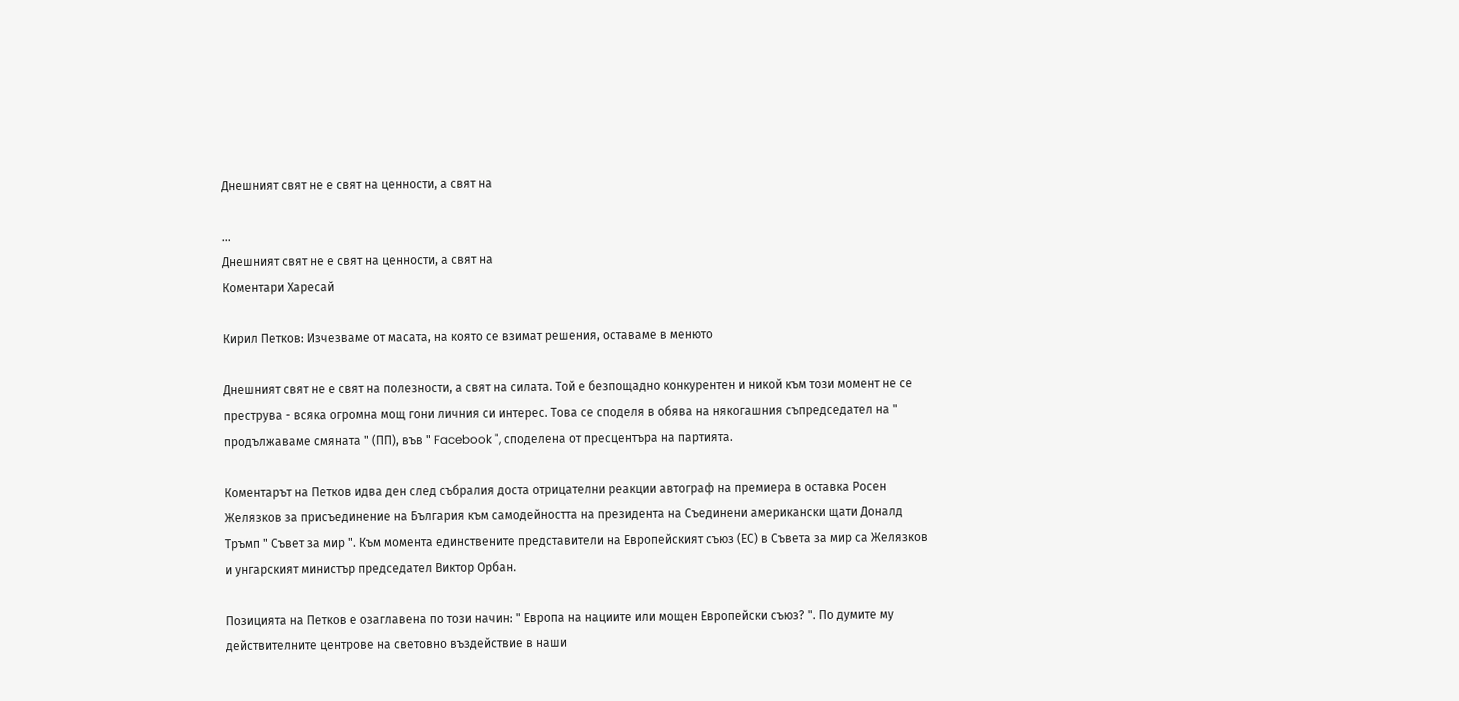Днешният свят не е свят на ценности, а свят на

...
Днешният свят не е свят на ценности, а свят на
Коментари Харесай

Кирил Петков: Изчезваме от масата, на която се взимат решения, оставаме в менюто

Днешният свят не е свят на полезности, а свят на силата. Той е безпощадно конкурентен и никой към този момент не се преструва - всяка огромна мощ гони личния си интерес. Това се споделя в обява на някогашния съпредседател на " продължаваме смяната " (ПП), във " Facebook ", споделена от пресцентъра на партията.

Коментарът на Петков идва ден след събралия доста отрицателни реакции автограф на премиера в оставка Росен Желязков за присъединение на България към самодейността на президента на Съединени американски щати Доналд Тръмп " Съвет за мир ". Към момента единствените представители на Европейският съюз (ЕС) в Съвета за мир са Желязков и унгарският министър председател Виктор Орбан.

Позицията на Петков е озаглавена по този начин: " Европа на нациите или мощен Европейски съюз? ". По думите му действителните центрове на световно въздействие в наши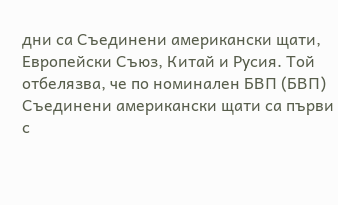дни са Съединени американски щати, Европейски Съюз, Китай и Русия. Той отбелязва, че по номинален БВП (БВП) Съединени американски щати са първи с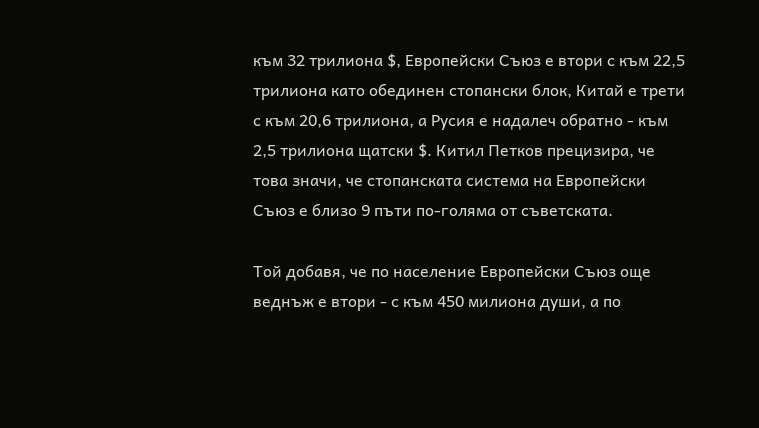към 32 трилиона $, Европейски Съюз е втори с към 22,5 трилиона като обединен стопански блок, Китай е трети с към 20,6 трилиона, а Русия е надалеч обратно - към 2,5 трилиона щатски $. Китил Петков прецизира, че това значи, че стопанската система на Европейски Съюз е близо 9 пъти по-голяма от съветската.

Той добавя, че по население Европейски Съюз още веднъж е втори - с към 450 милиона души, а по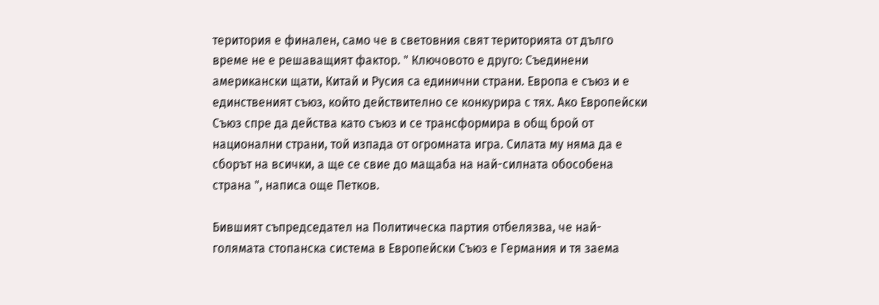територия е финален, само че в световния свят територията от дълго време не е решаващият фактор. " Ключовото е друго: Съединени американски щати, Китай и Русия са единични страни. Европа е съюз и е единственият съюз, който действително се конкурира с тях. Ако Европейски Съюз спре да действа като съюз и се трансформира в общ брой от национални страни, той изпада от огромната игра. Силата му няма да е сборът на всички, а ще се свие до мащаба на най-силната обособена страна ", написа още Петков.

Бившият съпредседател на Политическа партия отбелязва, че най-голямата стопанска система в Европейски Съюз е Германия и тя заема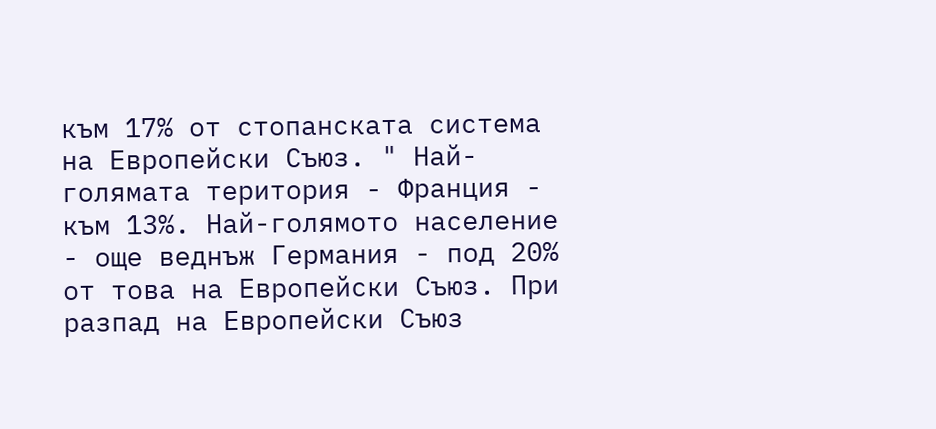към 17% от стопанската система на Европейски Съюз. " Най-голямата територия - Франция - към 13%. Най-голямото население - още веднъж Германия - под 20% от това на Европейски Съюз. При разпад на Европейски Съюз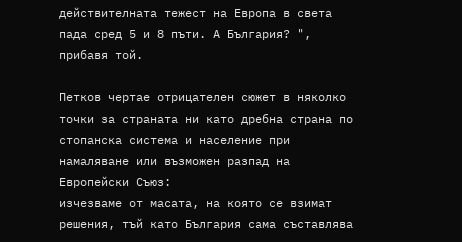действителната тежест на Европа в света пада сред 5 и 8 пъти. А България? ", прибавя той.

Петков чертае отрицателен сюжет в няколко точки за страната ни като дребна страна по стопанска система и население при намаляване или възможен разпад на Европейски Съюз:
изчезваме от масата, на която се взимат решения, тъй като България сама съставлява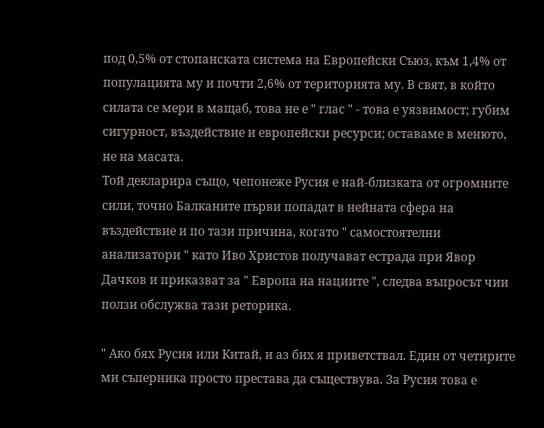под 0,5% от стопанската система на Европейски Съюз, към 1,4% от популацията му и почти 2,6% от територията му. В свят, в който силата се мери в мащаб, това не е " глас " - това е уязвимост; губим сигурност, въздействие и европейски ресурси; оставаме в менюто, не на масата.
Той декларира също, чепонеже Русия е най-близката от огромните сили, точно Балканите първи попадат в нейната сфера на въздействие и по тази причина, когато " самостоятелни анализатори " като Иво Христов получават естрада при Явор Дачков и приказват за " Европа на нациите ", следва въпросът чии ползи обслужва тази реторика.

" Ако бях Русия или Китай, и аз бих я приветствал. Един от четирите ми съперника просто престава да съществува. За Русия това е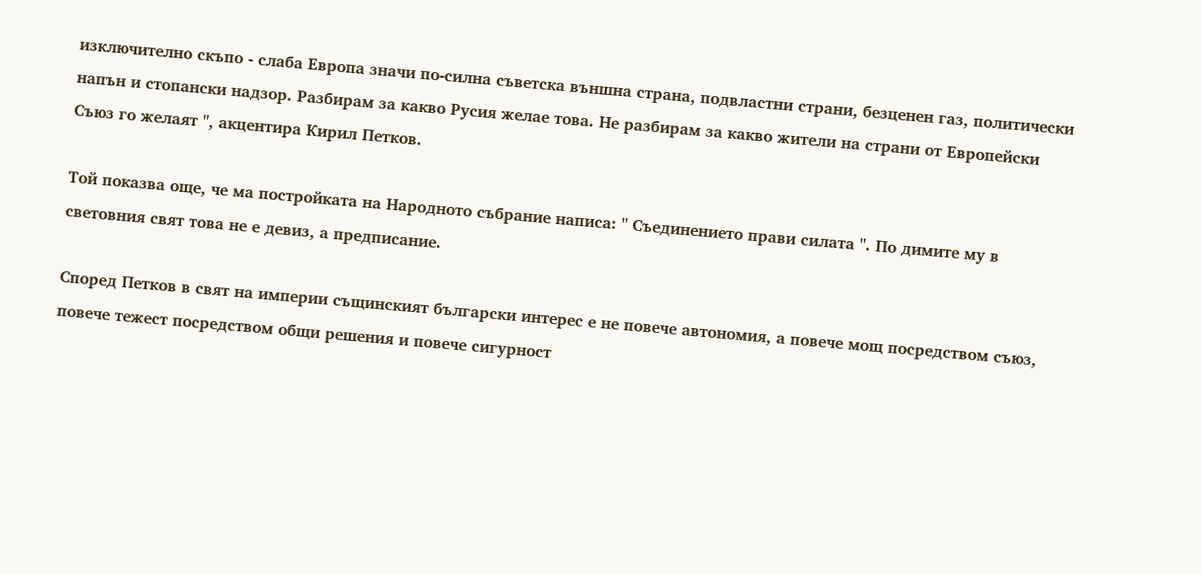изключително скъпо - слаба Европа значи по-силна съветска външна страна, подвластни страни, безценен газ, политически напън и стопански надзор. Разбирам за какво Русия желае това. Не разбирам за какво жители на страни от Европейски Съюз го желаят ", акцентира Кирил Петков.

Той показва още, че ма постройката на Народното събрание написа: " Съединението прави силата ". По димите му в световния свят това не е девиз, а предписание.

Според Петков в свят на империи същинският български интерес е не повече автономия, а повече мощ посредством съюз, повече тежест посредством общи решения и повече сигурност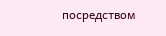посредством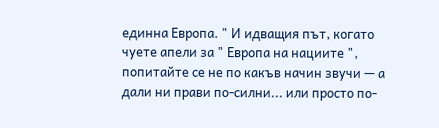единна Европа. " И идващия път, когато чуете апели за " Европа на нациите ", попитайте се не по какъв начин звучи — а дали ни прави по-силни... или просто по-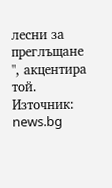лесни за преглъщане ", акцентира той.
Източник: news.bg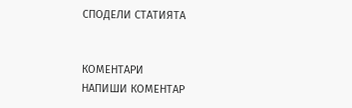СПОДЕЛИ СТАТИЯТА


КОМЕНТАРИ
НАПИШИ КОМЕНТАР